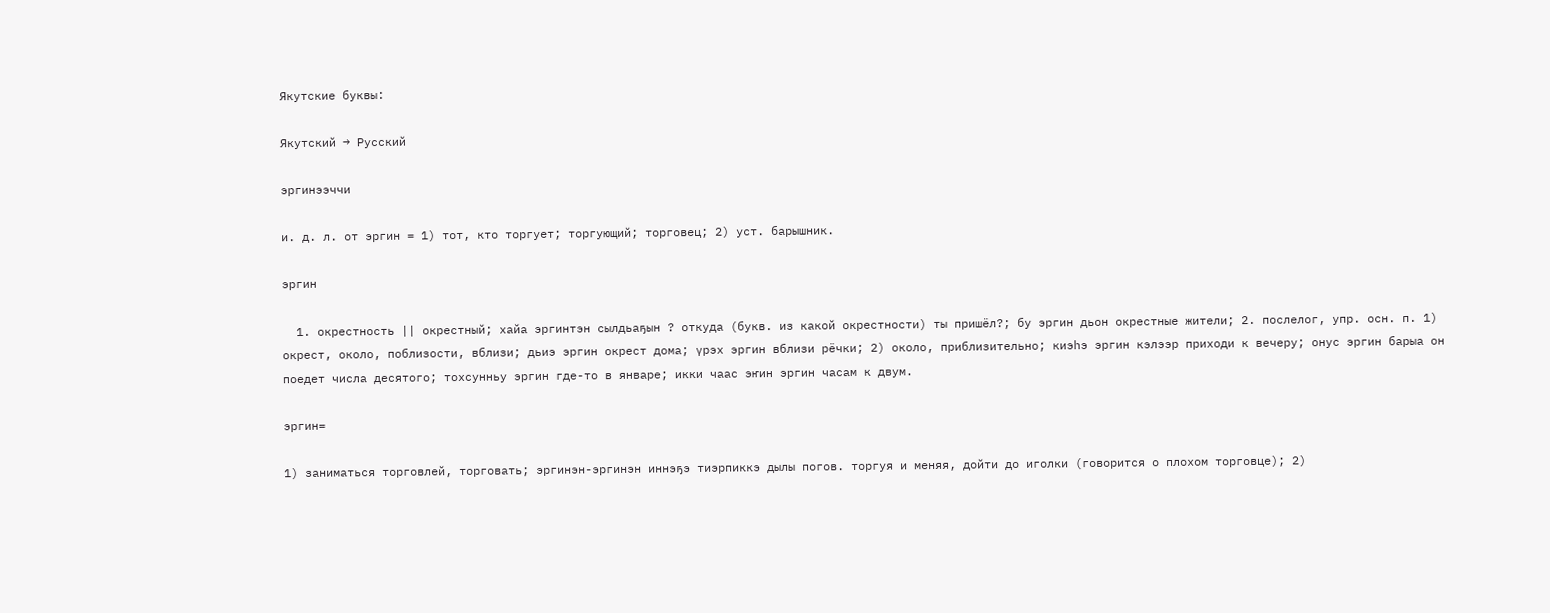Якутские буквы:

Якутский → Русский

эргинээччи

и. д. л. от эргин = 1) тот, кто торгует; торгующий; торговец; 2) уст. барышник.

эргин

  1. окрестность || окрестный; хайа эргинтэн сылдьаҕын ? откуда (букв. из какой окрестности) ты пришёл?; бу эргин дьон окрестные жители; 2. послелог, упр. осн. п. 1) окрест, около, поблизости, вблизи; дьиэ эргин окрест дома; үрэх эргин вблизи рёчки; 2) около, приблизительно; киэһэ эргин кэлээр приходи к вечеру; онус эргин барыа он поедет числа десятого; тохсунньу эргин где-то в январе; икки чаас эҥин эргин часам к двум.

эргин=

1) заниматься торговлей, торговать; эргинэн-эргинэн иннэҕэ тиэрпиккэ дылы погов. торгуя и меняя, дойти до иголки (говорится о плохом торговце); 2)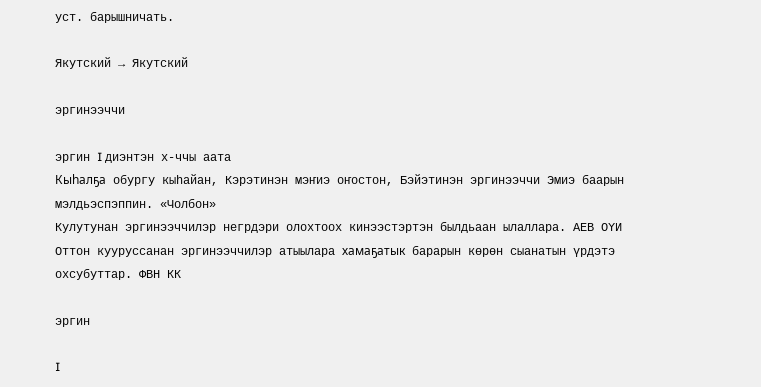уст. барышничать.

Якутский → Якутский

эргинээччи

эргин I диэнтэн х-ччы аата
Кыһалҕа обургу кыһайан, Кэрэтинэн мэҥиэ оҥостон, Бэйэтинэн эргинээччи Эмиэ баарын мэлдьэспэппин. «Чолбон»
Кулутунан эргинээччилэр негрдэри олохтоох кинээстэртэн былдьаан ылаллара. АЕВ ОҮИ
Оттон кууруссанан эргинээччилэр атыылара хамаҕатык барарын көрөн сыанатын үрдэтэ охсубуттар. ФВН КК

эргин

I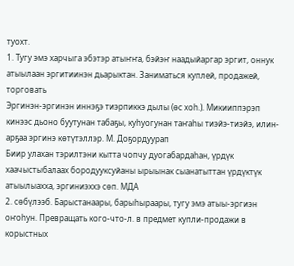туохт.
1. Тугу эмэ харчыга эбэтэр атыҥҥа, бэйэҥ наадыйаргар эргит, оннук атыылаан эргитиинэн дьарыктан. Заниматься куплей, продажей, торговать
Эргинэн-эргинэн иннэҕэ тиэрпиккэ дылы (өс хоһ.). Микииппэрэп кинээс дьоно буутунан табаҕы, куһуогунан таҥаһы тиэйэ-тиэйэ, илин-арҕаа эргинэ көтүтэллэр. М. Доҕордуурап
Биир улахан тэрилтэни кытта чопчу дуогабардаһан, үрдүк хаачыстыбалаах бородууксуйаны ырыынак сыанатыттан үрдүктүк атыылыахха, эргиниэххэ сөп. МДА
2. сөбүлээб. Барыстанаары, барыһыраары, тугу эмэ атыы-эргиэн оҥоһун. Превращать кого-что-л. в предмет купли-продажи в корыстных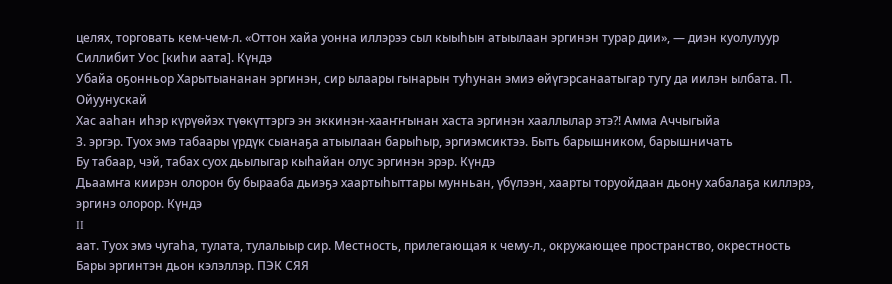целях, торговать кем-чем-л. «Оттон хайа уонна иллэрээ сыл кыыһын атыылаан эргинэн турар дии», — диэн куолулуур Силлибит Уос [киһи аата]. Күндэ
Убайа оҕонньор Харытыананан эргинэн, сир ылаары гынарын туһунан эмиэ өйүгэрсанаатыгар тугу да иилэн ылбата. П. Ойуунускай
Хас ааһан иһэр күрүөйэх түөкүттэргэ эн эккинэн-хааҥҥынан хаста эргинэн хааллылар этэ?! Амма Аччыгыйа
3. эргэр. Туох эмэ табаары үрдүк сыанаҕа атыылаан барыһыр, эргиэмсиктээ. Быть барышником, барышничать
Бу табаар, чэй, табах суох дьылыгар кыһайан олус эргинэн эрэр. Күндэ
Дьаамҥа киирэн олорон бу бырааба дьиэҕэ хаартыһыттары мунньан, үбүлээн, хаарты торуойдаан дьону хабалаҕа киллэрэ, эргинэ олорор. Күндэ
II
аат. Туох эмэ чугаһа, тулата, тулалыыр сир. Местность, прилегающая к чему-л., окружающее пространство, окрестность
Бары эргинтэн дьон кэлэллэр. ПЭК СЯЯ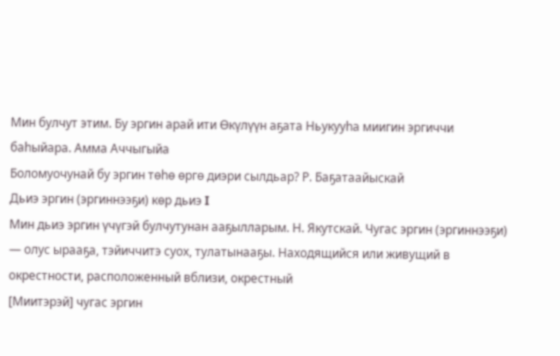Мин булчут этим. Бу эргин арай ити Өкүлүүн аҕата Ньукууһа миигин эргиччи баһыйара. Амма Аччыгыйа
Боломуочунай бу эргин төһө өргө диэри сылдьар? Р. Баҕатаайыскай
Дьиэ эргин (эргиннээҕи) көр дьиэ I
Мин дьиэ эргин үчүгэй булчутунан ааҕылларым. Н. Якутскай. Чугас эргин (эргиннээҕи) — олус ырааҕа, тэйиччитэ суох, тулатынааҕы. Находящийся или живущий в окрестности, расположенный вблизи, окрестный
[Миитэрэй] чугас эргин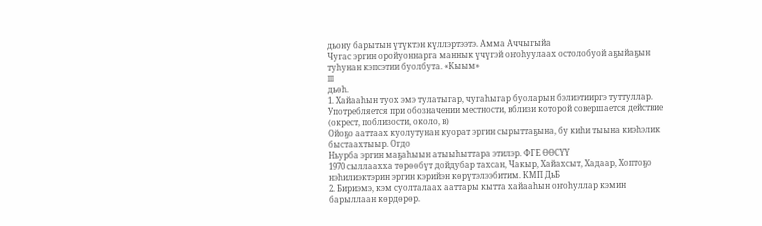дьону барытын үтүктэн күллэртээтэ. Амма Аччыгыйа
Чугас эргин оройуоннарга маннык үчүгэй оҥоһуулаах остолобуой аҕыйаҕын туһунан кэпсэтии буолбута. «Кыым»
III
дьөһ.
1. Хайааһын туох эмэ тулатыгар, чугаһыгар буоларын бэлиэтииргэ туттуллар. Употребляется при обозначении местности, вблизи которой совершается действие (окрест, поблизости, около, в)
Ойоҕо ааттаах куолутунан куорат эргин сырыттаҕына, бу киһи тыына киэһэлик быстаахтыыр. Огдо
Ньурба эргин маҕаһыын атыыһыттара этилэр. ФГЕ ӨӨСҮҮ
1970 сыллаахха төрөөбүт дойдубар тахсан, Чакыр, Хайахсыт, Хадаар, Хоптоҕо нэһилиэктэрин эргин кэрийэн көрүтэлээбитим. КМП ДьБ
2. Бириэмэ, кэм суолталаах ааттары кытта хайааһын оҥоһуллар кэмин барыллаан көрдөрөр.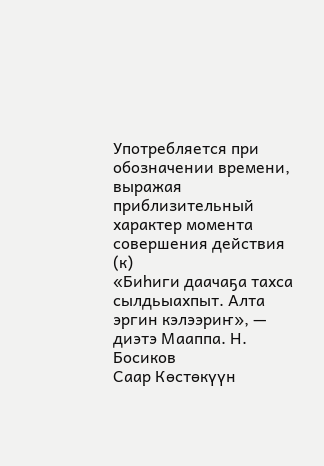Употребляется при обозначении времени, выражая приблизительный характер момента совершения действия (к)
«Биһиги даачаҕа тахса сылдьыахпыт. Алта эргин кэлээриҥ», — диэтэ Мааппа. Н. Босиков
Саар Көстөкүүн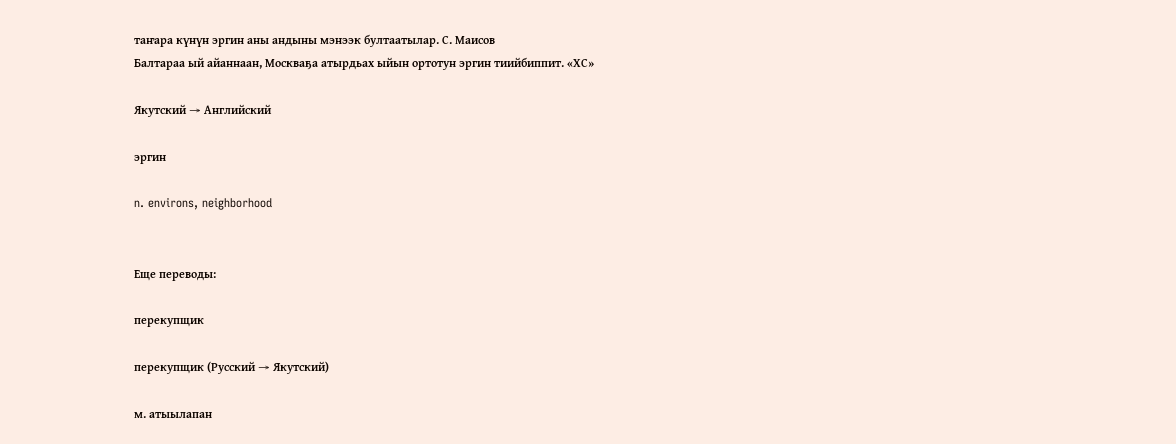таҥара күнүн эргин аны андыны мэнээк бултаатылар. С. Маисов
Балтараа ый айаннаан, Москваҕа атырдьах ыйын ортотун эргин тиийбиппит. «ХС»

Якутский → Английский

эргин

n. environs, neighborhood


Еще переводы:

перекупщик

перекупщик (Русский → Якутский)

м. атыылапан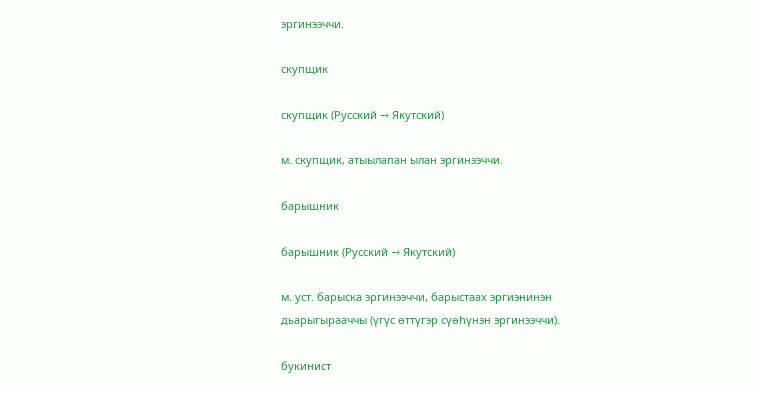эргинээччи.

скупщик

скупщик (Русский → Якутский)

м. скупщик, атыылапан ылан эргинээччи.

барышник

барышник (Русский → Якутский)

м. уст. барыска эргинээччи, барыстаах эргиэнинэн дьарыгырааччы (үгүс өттүгэр сүөһүнэн эргинээччи).

букинист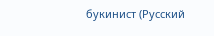букинист (Русский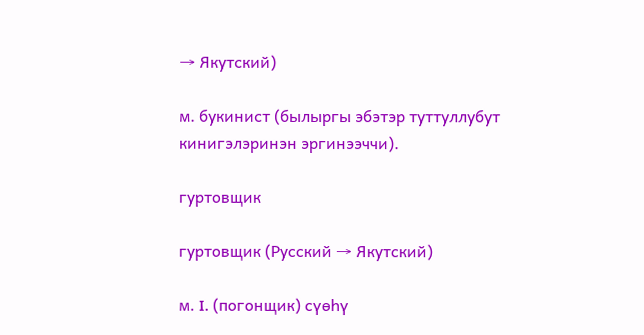→ Якутский)

м. букинист (былыргы эбэтэр туттуллубут кинигэлэринэн эргинээччи).

гуртовщик

гуртовщик (Русский → Якутский)

м. I. (погонщик) сүөһү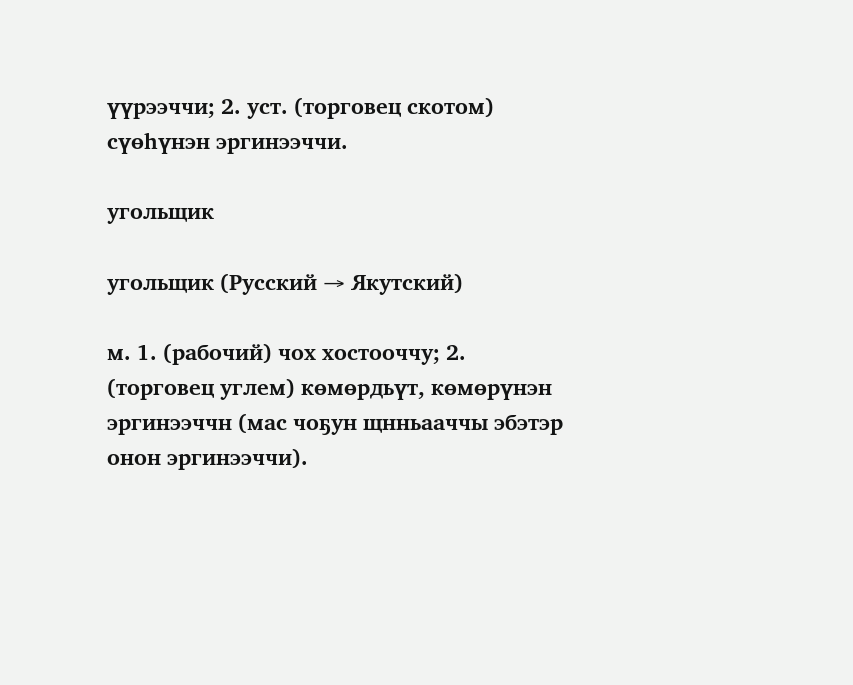үүрээччи; 2. уст. (торговец скотом) сүөһүнэн эргинээччи.

угольщик

угольщик (Русский → Якутский)

м. 1. (рабочий) чох хостооччу; 2. (торговец углем) көмөрдьүт, көмөрүнэн эргинээччн (мас чоҕун щнньааччы эбэтэр онон эргинээччи).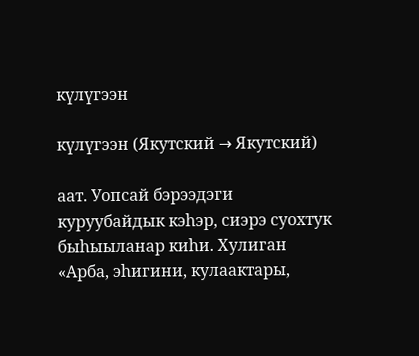күлүгээн

күлүгээн (Якутский → Якутский)

аат. Уопсай бэрээдэги куруубайдык кэһэр, сиэрэ суохтук быһыыланар киһи. Хулиган
«Арба, эһигини, кулаактары,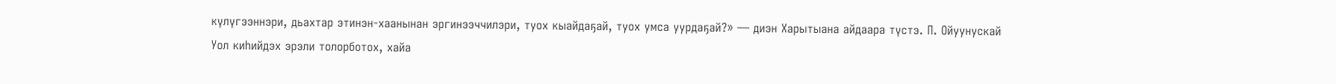күлүгээннэри, дьахтар этинэн-хаанынан эргинээччилэри, туох кыайдаҕай, туох умса уурдаҕай?» — диэн Харытыана айдаара түстэ. П. Ойуунускай
Уол киһийдэх эрэли толорботох, хайа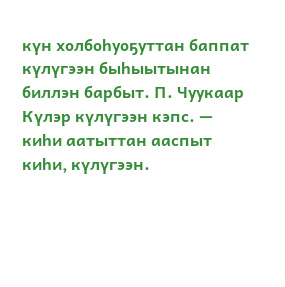күн холбоһуоҕуттан баппат күлүгээн быһыытынан биллэн барбыт. П. Чуукаар
Күлэр күлүгээн кэпс. — киһи аатыттан ааспыт киһи, күлүгээн.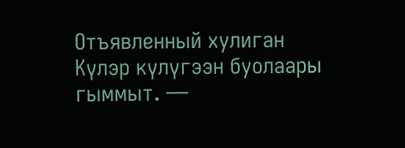Отъявленный хулиган
Күлэр күлүгээн буолаары гыммыт. —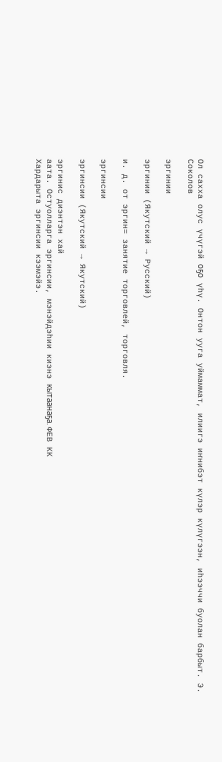Ол сахха олус үчүгэй оҕо үһү. Онтон ууга уймаммат, илиигэ иҥнибэт күлэр күлүгээн, иһээччи буолан барбыт. Э. Соколов

эргинии

эргинии (Якутский → Русский)

и. д. от эргин= занятие торговлей, торговля.

эргинсии

эргинсии (Якутский → Якутский)

эргинис диэнтэн хай
аата. Остуолларга эргинсии, мэнэйдэһии киэнэ кытаанаҕа. ФЕВ КК
Хардарыта эргинсии кээмэйэ.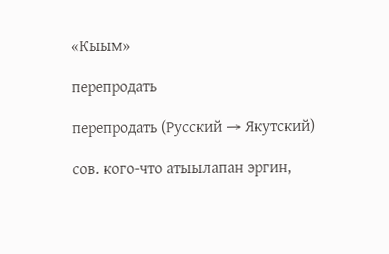«Кыым»

перепродать

перепродать (Русский → Якутский)

сов. кого-что атыылапан эргин,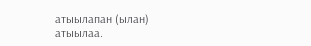атыылапан (ылан) атыылаа.